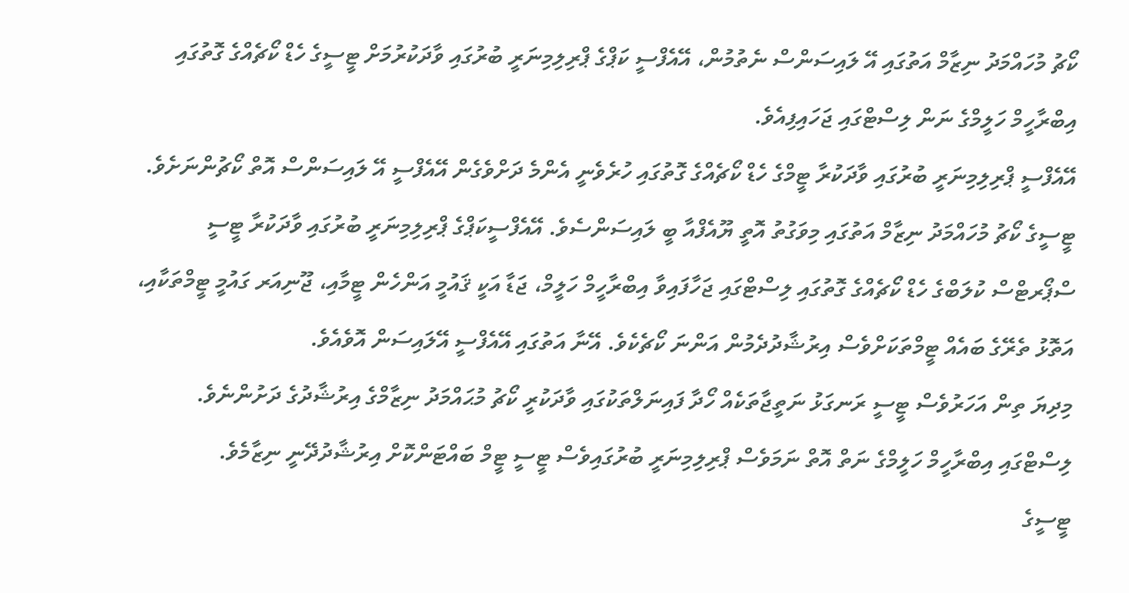ކޯޗު މުހައްމަދު ނިޒާމް އަތުގައި އޭ ލައިސަންސް ނެތުމުން، އޭއެފްސީ ކަޕްގެ ޕްރިލިމިނަރީ ބުރުގައި ވާދަކުރުމަށް ޓީސީގެ ހެޑް ކޯޗެއްގެ ގޮތުގައި އިބްރާހީމް ހަލީމްގެ ނަން ލިސްޓްގައި ޖަހައިފިއެވެ.
އޭއެފްސީ ޕްރިލިމިނަރީ ބުރުގައި ވާދަކުރާ ޓީމްގެ ހެޑް ކޯޗެއްގެ ގޮތުގައި ހުރެވެނީ އެންމެ ދަށްވެގެން އޭއެފްސީ އޭ ލައިސަންސް އޮތް ކޯޗުންނަށެވެ. ޓީސީގެ ކޯޗު މުހައްމަދު ނިޒާމް އަތުގައި މިވަގުތު އޮތީ ޔޫއެފްއާ ބީ ލައިސަންސެވެ. އޭއެފްސީކަޕްގެ ޕްރިލިމިނަރީ ބުރުގައި ވާދަކުރާ ޓީސީ ސްޕޯރޓްސް ކުލަބްގެ ހެޑް ކޯޗެއްގެ ގޮތުގައި ލިސްޓްގައި ޖަހާފައިވާ އިބްރާހީމް ހަލީމް، ޖަޑާ އަކީ ޤައުމީ އަންހެން ޓީމާއި، ޖޫނިއަރ ގައުމީ ޓީމްތަކާއި، އަތޮޅު ތެރޭގެ ބައެއް ޓީމްތަކަށްވެސް އިރުޝާދުދެމުން އަންނަ ކޯޗެކެވެ. އޭނާ އަތުގައި އޭއެފްސީ އޭލައިސަން އޮވެއެވެ.
މިދިޔަ ތިން އަހަރުވެސް ޓީސީ ރަނގަޅު ނަތީޖާތަކެއް ހޯދާ ފައިނަލްތަކުގައި ވާދަކުރީ ކޯޗު މުޙައްމަދު ނިޒާމްގެ އިރުޝާދުގެ ދަށުންނެވެ. ލިސްޓްގައި އިބްރާހީމް ހަލީމްގެ ނަތް އޮތް ނަމަވެސް ޕްރިލިމިނަރީ ބުރުގައިވެސް ޓީސީ ޓީމް ބައްޓަންކޮށް އިރުޝާދުދޭނީ ނިޒާމެވެ.
ޓީސީގެ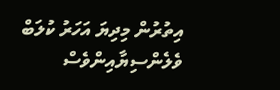އިތުރުން މިދިޔަ އަހަރު ކުލަބް ވެލެންސިޔާއިންވެސް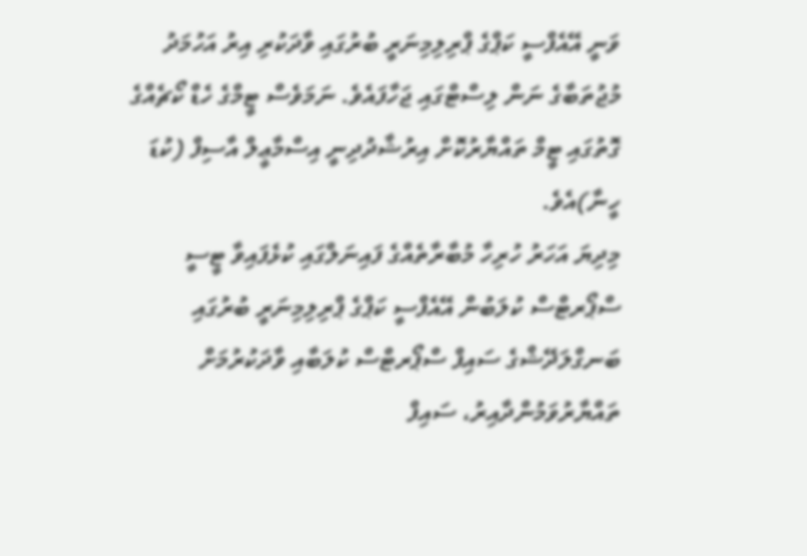ވަނީ އޭއެފްސީ ކަޕްގެ ޕްރިލިމިނަރީ ބުރުގައި ވާދަކުރި އިރު އަހުމަދު މުޖުތަބާގެ ނަން ލިސްޓްގައި ޖަހާފައެވެ. ނަމަވެސް ޓީމްގެ ހެޑް ކޯޗެއްގެ ގޮތުގައި ޓީމް ތައްޔާރުކޮށް އިރުޝާދުދިނީ އިސްމާޢީލް އާސިފް (ކުޑަ ހީނާ)އެވެ.
މިދިޔަ އަހަރު ހުރިހާ މުބާރާތެއްގެ ފައިނަލްގައި ކުޅެފައިވާ ޓީސީ ސްޕޯރޓްސް ކުލަބުން އޭއެފްސީ ކަޕްގެ ޕްރިލިމިނަރީ ބުރުގައި ބަނގްލަދޭޝްގެ ސައިފް ސްޕޯރޓްސް ކުލަބާއި ވާދަކުރުމަށް ތައްޔާރުވަމުންދާއިރު، ސައިފް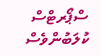ސްޕޯރޓްސް ކުލަބުންވެސް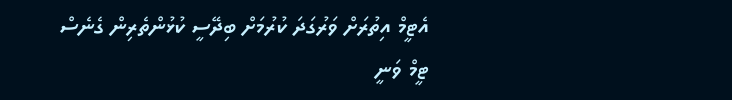އެޓީމް އިތުރަށް ވަރުގަދަ ކުރުމަށް ބިދޭސީ ކުޅުންތެރިން ގެނެސް ޓީމް ވަނީ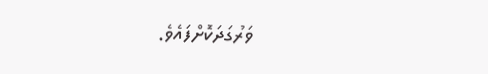ވަރުގަދަކޮށްފައެވެ.